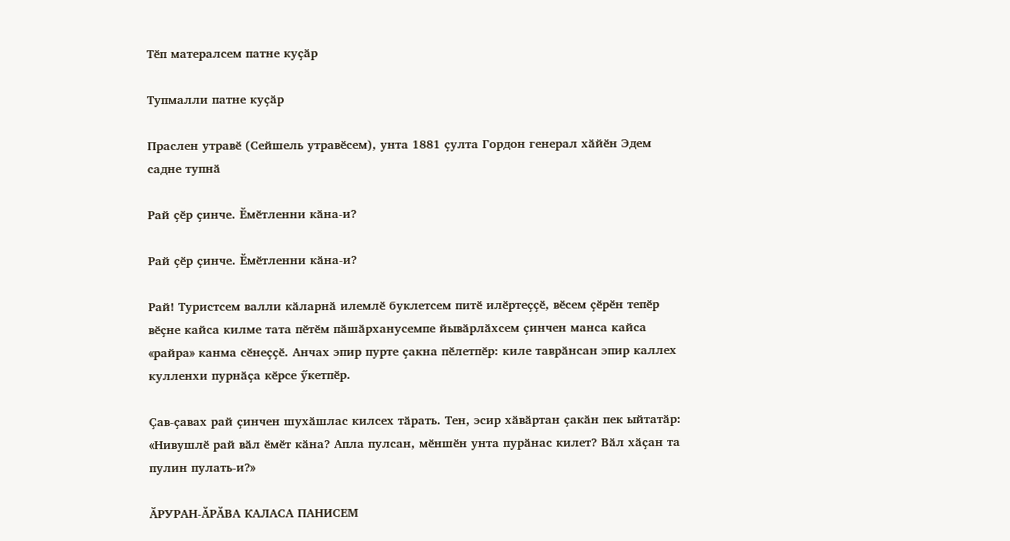Тӗп матералсем патне куҫӑр

Тупмалли патне куҫӑр

Праслен утравӗ (Сейшель утравӗсем), унта 1881 ҫулта Гордон генерал хӑйӗн Эдем садне тупнӑ

Рай ҫӗр ҫинче. Ӗмӗтленни кӑна-и?

Рай ҫӗр ҫинче. Ӗмӗтленни кӑна-и?

Рай! Туристсем валли кӑларнӑ илемлӗ буклетсем питӗ илӗртеҫҫӗ, вӗсем ҫӗрӗн тепӗр вӗҫне кайса килме тата пӗтӗм пӑшӑрханусемпе йывӑрлӑхсем ҫинчен манса кайса «райра» канма сӗнеҫҫӗ. Анчах эпир пурте ҫакна пӗлетпӗр: киле таврӑнсан эпир каллех кулленхи пурнӑҫа кӗрсе ӳкетпӗр.

Ҫав-ҫавах рай ҫинчен шухӑшлас килсех тӑрать. Тен, эсир хӑвӑртан ҫакӑн пек ыйтатӑр: «Нивушлӗ рай вӑл ӗмӗт кӑна? Апла пулсан, мӗншӗн унта пурӑнас килет? Вӑл хӑҫан та пулин пулать-и?»

ӐРУРАН-ӐРӐВА КАЛАСА ПАНИСЕМ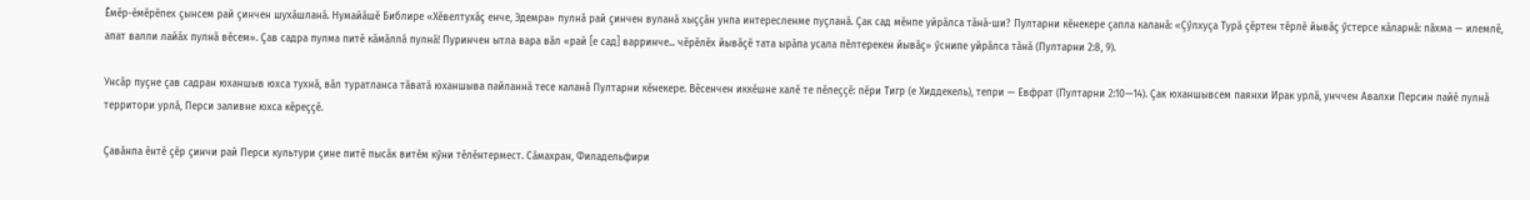Ӗмӗр-ӗмӗрӗпех ҫынсем рай ҫинчен шухӑшланӑ. Нумайӑшӗ Библире «Хӗвелтухӑҫ енче, Эдемра» пулнӑ рай ҫинчен вуланӑ хыҫҫӑн унпа интересленме пуҫланӑ. Ҫак сад мӗнпе уйрӑлса тӑнӑ-ши? Пултарни кӗнекере ҫапла каланӑ: «Ҫӳлхуҫа Турӑ ҫӗртен тӗрлӗ йывӑҫ ӳстерсе кӑларнӑ: пӑхма — илемлӗ, апат валли лайӑх пулнӑ вӗсем». Ҫав садра пулма питӗ кӑмӑллӑ пулнӑ! Пуринчен ытла вара вӑл «рай [е сад] варринче... чӗрӗлӗх йывӑҫӗ тата ырӑпа усала пӗлтерекен йывӑҫ» ӳснипе уйрӑлса тӑнӑ (Пултарни 2:8, 9).

Унсӑр пуҫне ҫав садран юханшыв юхса тухнӑ, вӑл туратланса тӑватӑ юханшыва пайланнӑ тесе каланӑ Пултарни кӗнекере. Вӗсенчен иккӗшне халӗ те пӗлеҫҫӗ: пӗри Тигр (е Хиддекель), тепри — Евфрат (Пултарни 2:10—14). Ҫак юханшывсем паянхи Ирак урлӑ, унччен Авалхи Персин пайӗ пулнӑ территори урлӑ, Перси заливне юхса кӗреҫҫӗ.

Ҫавӑнпа ӗнтӗ ҫӗр ҫинчи рай Перси культури ҫине питӗ пысӑк витӗм кӳни тӗлӗнтермест. Сӑмахран, Филадельфири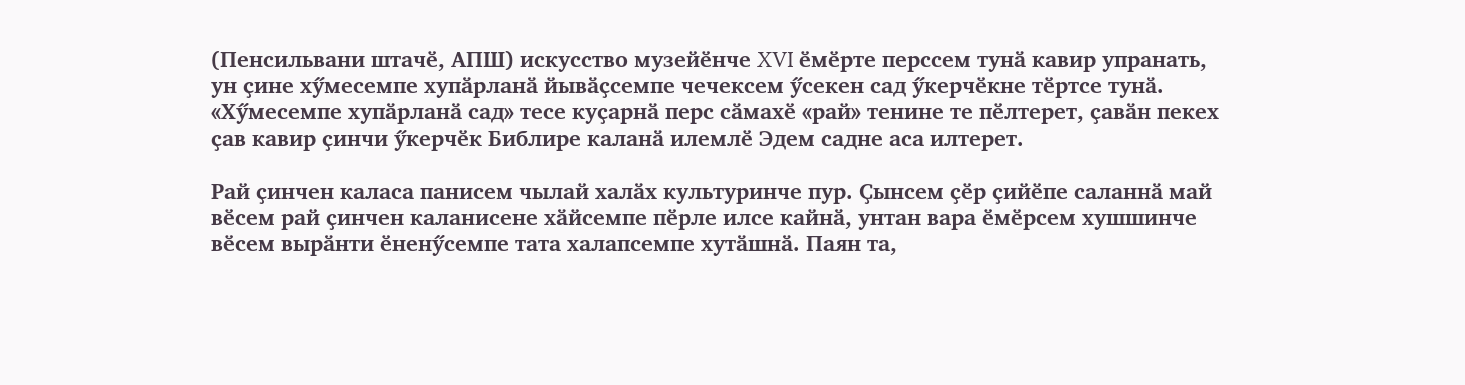(Пенсильвани штачӗ, АПШ) искусство музейӗнче XVI ӗмӗрте перссем тунӑ кавир упранать, ун ҫине хӳмесемпе хупӑрланӑ йывӑҫсемпе чечексем ӳсекен сад ӳкерчӗкне тӗртсе тунӑ. «Хӳмесемпе хупӑрланӑ сад» тесе куҫарнӑ перс сӑмахӗ «рай» тенине те пӗлтерет, ҫавӑн пекех ҫав кавир ҫинчи ӳкерчӗк Библире каланӑ илемлӗ Эдем садне аса илтерет.

Рай ҫинчен каласа панисем чылай халӑх культуринче пур. Ҫынсем ҫӗр ҫийӗпе саланнӑ май вӗсем рай ҫинчен каланисене хӑйсемпе пӗрле илсе кайнӑ, унтан вара ӗмӗрсем хушшинче вӗсем вырӑнти ӗненӳсемпе тата халапсемпе хутӑшнӑ. Паян та,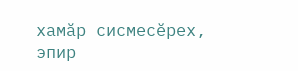хамӑр сисмесӗрех, эпир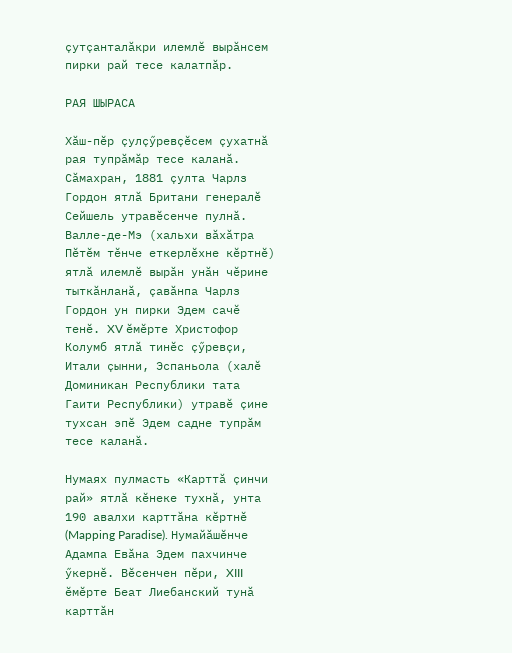ҫутҫанталӑкри илемлӗ вырӑнсем пирки рай тесе калатпӑр.

РАЯ ШЫРАСА

Хӑш-пӗр ҫулҫӳревҫӗсем ҫухатнӑ рая тупрӑмӑр тесе каланӑ. Сӑмахран, 1881 ҫулта Чарлз Гордон ятлӑ Британи генералӗ Сейшель утравӗсенче пулнӑ. Валле-де-Мэ (хальхи вӑхӑтра Пӗтӗм тӗнче еткерлӗхне кӗртнӗ) ятлӑ илемлӗ вырӑн унӑн чӗрине тыткӑнланӑ, ҫавӑнпа Чарлз Гордон ун пирки Эдем сачӗ тенӗ. XV ӗмӗрте Христофор Колумб ятлӑ тинӗс ҫӳревҫи, Итали ҫынни, Эспаньола (халӗ Доминикан Республики тата Гаити Республики) утравӗ ҫине тухсан эпӗ Эдем садне тупрӑм тесе каланӑ.

Нумаях пулмасть «Карттӑ ҫинчи рай» ятлӑ кӗнеке тухнӑ, унта 190 авалхи карттӑна кӗртнӗ (Mapping Paradise). Нумайӑшӗнче Адампа Евӑна Эдем пахчинче ӳкернӗ. Вӗсенчен пӗри, XIII ӗмӗрте Беат Лиебанский тунӑ карттӑн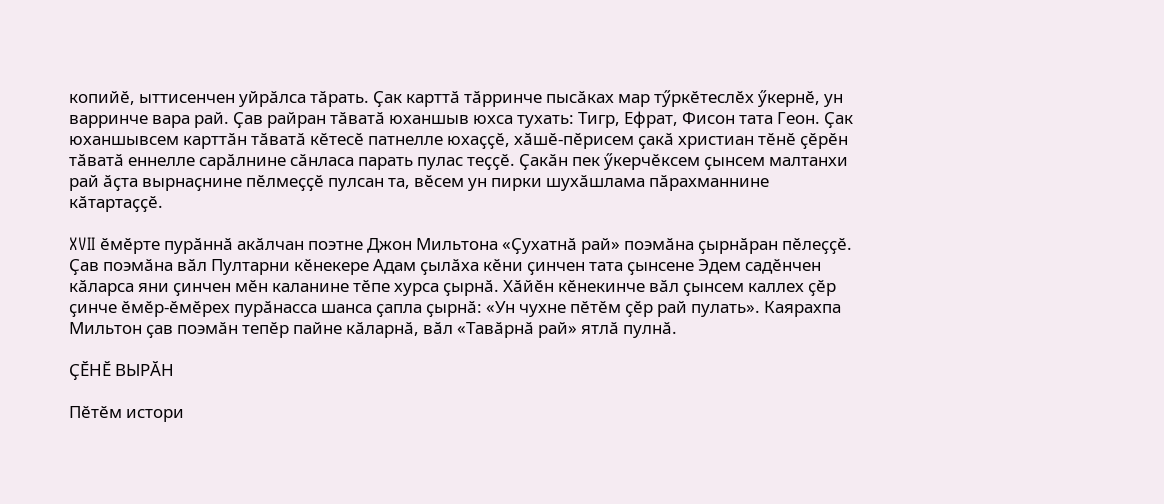копийӗ, ыттисенчен уйрӑлса тӑрать. Ҫак карттӑ тӑрринче пысӑках мар тӳркӗтеслӗх ӳкернӗ, ун варринче вара рай. Ҫав райран тӑватӑ юханшыв юхса тухать: Тигр, Ефрат, Фисон тата Геон. Ҫак юханшывсем карттӑн тӑватӑ кӗтесӗ патнелле юхаҫҫӗ, хӑшӗ-пӗрисем ҫакӑ христиан тӗнӗ ҫӗрӗн тӑватӑ еннелле сарӑлнине сӑнласа парать пулас теҫҫӗ. Ҫакӑн пек ӳкерчӗксем ҫынсем малтанхи рай ӑҫта вырнаҫнине пӗлмеҫҫӗ пулсан та, вӗсем ун пирки шухӑшлама пӑрахманнине кӑтартаҫҫӗ.

XVII ӗмӗрте пурӑннӑ акӑлчан поэтне Джон Мильтона «Ҫухатнӑ рай» поэмӑна ҫырнӑран пӗлеҫҫӗ. Ҫав поэмӑна вӑл Пултарни кӗнекере Адам ҫылӑха кӗни ҫинчен тата ҫынсене Эдем садӗнчен кӑларса яни ҫинчен мӗн каланине тӗпе хурса ҫырнӑ. Хӑйӗн кӗнекинче вӑл ҫынсем каллех ҫӗр ҫинче ӗмӗр-ӗмӗрех пурӑнасса шанса ҫапла ҫырнӑ: «Ун чухне пӗтӗм ҫӗр рай пулать». Каярахпа Мильтон ҫав поэмӑн тепӗр пайне кӑларнӑ, вӑл «Тавӑрнӑ рай» ятлӑ пулнӑ.

ҪӖНӖ ВЫРӐН

Пӗтӗм истори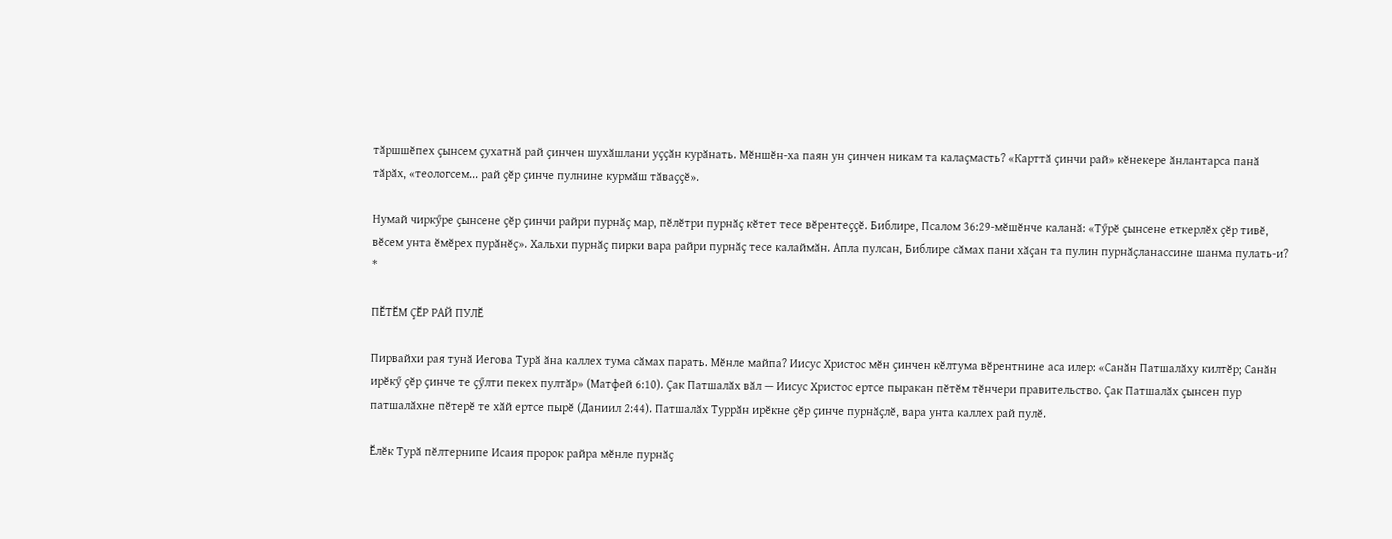тӑршшӗпех ҫынсем ҫухатнӑ рай ҫинчен шухӑшлани уҫҫӑн курӑнать. Мӗншӗн-ха паян ун ҫинчен никам та калаҫмасть? «Карттӑ ҫинчи рай» кӗнекере ӑнлантарса панӑ тӑрӑх, «теологсем... рай ҫӗр ҫинче пулнине курмӑш тӑваҫҫӗ».

Нумай чиркӳре ҫынсене ҫӗр ҫинчи райри пурнӑҫ мар, пӗлӗтри пурнӑҫ кӗтет тесе вӗрентеҫҫӗ. Библире, Псалом 36:29-мӗшӗнче каланӑ: «Тӳрӗ ҫынсене еткерлӗх ҫӗр тивӗ, вӗсем унта ӗмӗрех пурӑнӗҫ». Хальхи пурнӑҫ пирки вара райри пурнӑҫ тесе калаймӑн. Апла пулсан, Библире сӑмах пани хӑҫан та пулин пурнӑҫланассине шанма пулать-и? *

ПӖТӖМ ҪӖР РАЙ ПУЛӖ

Пирвайхи рая тунӑ Иегова Турӑ ӑна каллех тума сӑмах парать. Мӗнле майпа? Иисус Христос мӗн ҫинчен кӗлтума вӗрентнине аса илер: «Санӑн Патшалӑху килтӗр; Санӑн ирӗкӳ ҫӗр ҫинче те ҫӳлти пекех пултӑр» (Матфей 6:10). Ҫак Патшалӑх вӑл — Иисус Христос ертсе пыракан пӗтӗм тӗнчери правительство. Ҫак Патшалӑх ҫынсен пур патшалӑхне пӗтерӗ те хӑй ертсе пырӗ (Даниил 2:44). Патшалӑх Туррӑн ирӗкне ҫӗр ҫинче пурнӑҫлӗ, вара унта каллех рай пулӗ.

Ӗлӗк Турӑ пӗлтернипе Исаия пророк райра мӗнле пурнӑҫ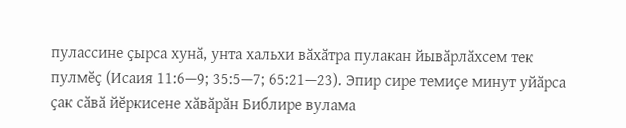пулассине ҫырса хунӑ, унта хальхи вӑхӑтра пулакан йывӑрлӑхсем тек пулмӗҫ (Исаия 11:6—9; 35:5—7; 65:21—23). Эпир сире темиҫе минут уйӑрса ҫак сӑвӑ йӗркисене хӑвӑрӑн Библире вулама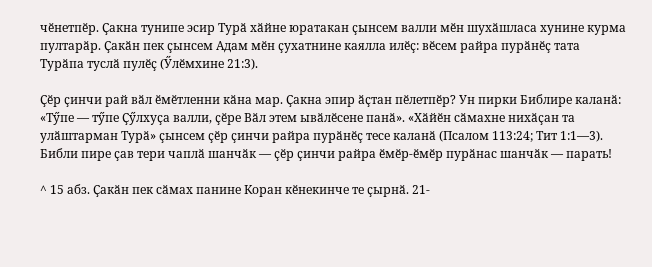чӗнетпӗр. Ҫакна тунипе эсир Турӑ хӑйне юратакан ҫынсем валли мӗн шухӑшласа хунине курма пултарӑр. Ҫакӑн пек ҫынсем Адам мӗн ҫухатнине каялла илӗҫ: вӗсем райра пурӑнӗҫ тата Турӑпа туслӑ пулӗҫ (Ӳлӗмхине 21:3).

Ҫӗр ҫинчи рай вӑл ӗмӗтленни кӑна мар. Ҫакна эпир ӑҫтан пӗлетпӗр? Ун пирки Библире каланӑ: «Тӳпе — тӳпе Ҫӳлхуҫа валли, ҫӗре Вӑл этем ывӑлӗсене панӑ». «Хӑйӗн сӑмахне нихӑҫан та улӑштарман Турӑ» ҫынсем ҫӗр ҫинчи райра пурӑнӗҫ тесе каланӑ (Псалом 113:24; Тит 1:1—3). Библи пире ҫав тери чаплӑ шанчӑк — ҫӗр ҫинчи райра ӗмӗр-ӗмӗр пурӑнас шанчӑк — парать!

^ 15 абз. Ҫакӑн пек сӑмах панине Коран кӗнекинче те ҫырнӑ. 21-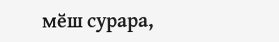мӗш сурара,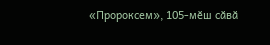«Пророксем», 105-мӗш сӑвӑ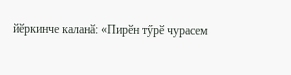йӗркинче каланӑ: «Пирӗн тӳрӗ чурасем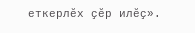еткерлӗх ҫӗр илӗҫ».